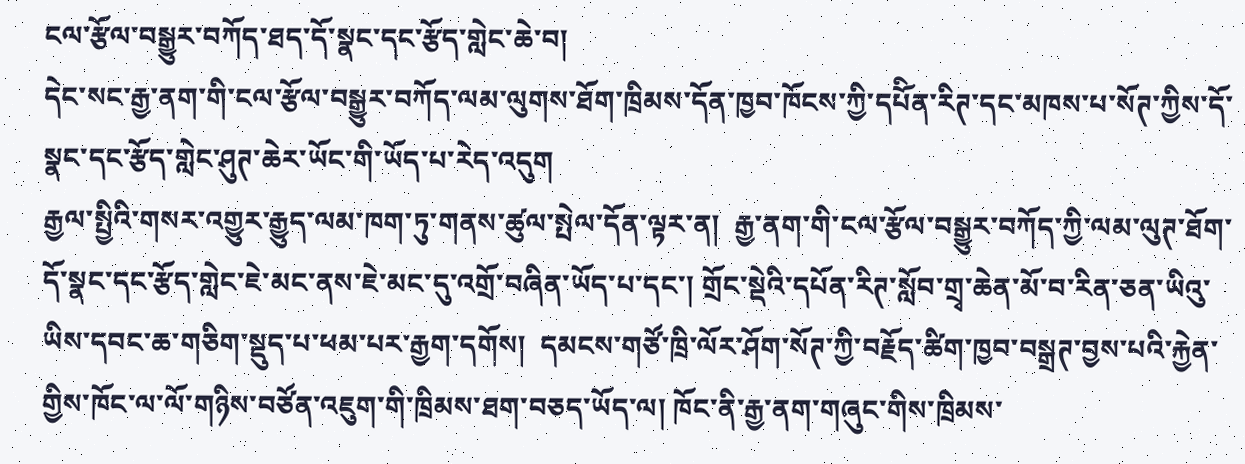ངལ་རྩོལ་བསྒྱུར་བཀོད་ཐད་དོ་སྣང་དང་རྩོད་གླེང་ཆེ་བ།
དེང་སང་རྒྱ་ནག་གི་ངལ་རྩོལ་བསྒྱུར་བཀོད་ལམ་ལུགས་ཐོག་ཁྲིམས་དོན་ཁྱབ་ཁོངས་ཀྱི་དཔོིན་རིཊ་དང་མཁས་པ་སོཊ་ཀྱིས་དོ་སྣང་དང་རྩོད་གླེང་ཤུཊ་ཆེར་ཡོང་གི་ཡོད་པ་རེད་འདུག
རྒྱལ་སྤྱིའི་གསར་འགྱུར་རྒྱུད་ལམ་ཁག་ཏུ་གནས་ཚུལ་སྤེལ་དོན་ལྟར་ན།  རྒྱ་ནག་གི་ངལ་རྩོལ་བསྒྱུར་བཀོད་ཀྱི་ལམ་ལུཊ་ཐོག་དོ་སྣང་དང་རྩོད་གླེང་ཇེ་མང་ནས་ཇེ་མང་དུ་འགྲོ་བཞིན་ཡོད་པ་དང་། གྲོང་སྡེའི་དཔོན་རིཊ་སློབ་གྲྭ་ཆེན་མོ་བ་རིན་ཅན་ཡིའུ་ཡིས་དབང་ཆ་གཅིག་སྡུད་པ་ཕམ་པར་རྒྱག་དགོས།  དམངས་གཙོ་ཁྲི་ལོར་ཤོག་སོཊ་ཀྱི་བརྗོད་ཚིག་ཁྱབ་བསྒྲཊ་བྱས་པའི་རྐྱེན་གྱིས་ཁོང་ལ་ལོ་གཉིས་བཙོན་འཇུག་གི་ཁྲིམས་ཐག་བཅད་ཡོད་ལ། ཁོང་ནི་རྒྱ་ནག་གཞུང་གིས་ཁྲིམས་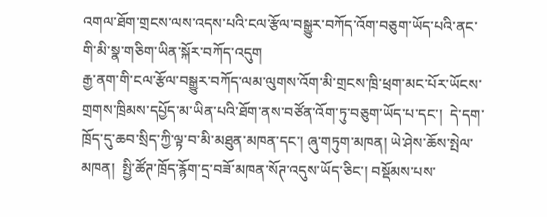འགལ་ཐོག་གྲངས་ལས་འདས་པའི་ངལ་རྩོལ་བསྒྱུར་བཀོད་འོག་བཅུག་ཡོད་པའི་ནང་གི་མི་སྣ་གཅིག་ཡིན་སྐོར་བཀོད་འདུག
རྒྱ་ནག་གི་ངལ་རྩོལ་བསྒྱུར་བཀོད་ལམ་ལུགས་འོག་མི་གྲངས་ཁྲི་ཕྲག་མང་པོར་ཡོངས་གྲགས་ཁྲིམས་དཔྱོད་མ་ཡིན་པའི་ཐོག་ནས་བཙོན་འོག་ཏུ་བཅུག་ཡོད་པ་དང་།  དེ་དག་ཁྲོད་དུ་ཆབ་སྲིད་ཀྱི་ལྟ་བ་མི་མཐུན་མཁན་དང་། ཞུ་གཏུག་མཁན། ཡེ་ཤེས་ཆོས་སྤེལ་མཁན།  སྤྱི་ཚོཊ་ཁྲོད་རྙོག་དྲ་བཟོ་མཁན་སོཊ་འདུས་ཡོད་ཅིང་། བསྡོམས་པས་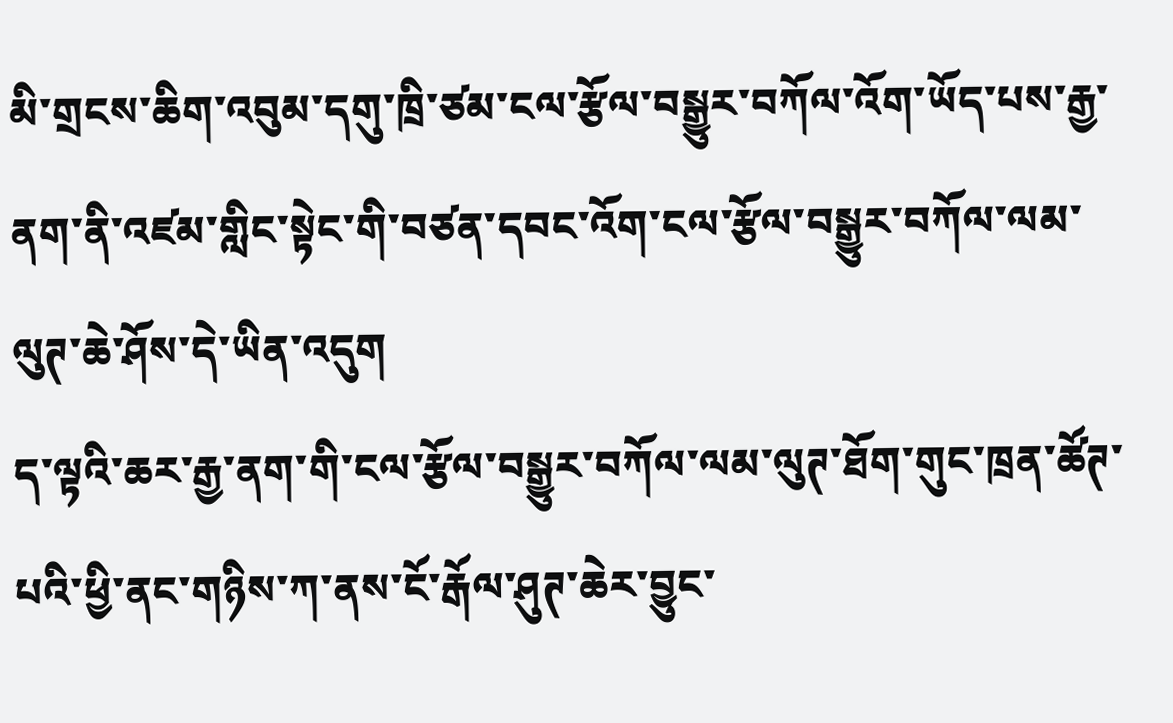མི་གྲངས་ཆིག་འབུམ་དགུ་ཁྲི་ཙམ་ངལ་རྩོལ་བསྒྱུར་བཀོལ་འོག་ཡོད་པས་རྒྱ་ནག་ནི་འཛམ་གླིང་སྟེང་གི་བཙན་དབང་འོག་ངལ་རྩོལ་བསྒྱུར་བཀོལ་ལམ་ལུཊ་ཆེ་ཤོས་དེ་ཡིན་འདུག
ད་ལྟའི་ཆར་རྒྱ་ནག་གི་ངལ་རྩོལ་བསྒྱུར་བཀོལ་ལམ་ལུཊ་ཐོག་གུང་ཁྲན་ཚོཊ་པའི་ཕྱི་ནང་གཉིས་ཀ་ནས་ངོ་རྒོལ་ཤུཊ་ཆེར་བྱུང་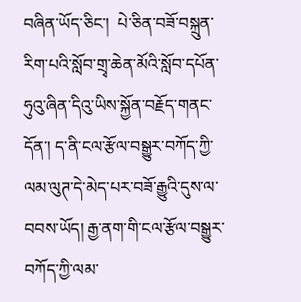བཞིན་ཡོད་ཅིང་།  པེ་ཅིན་བཟོ་བསྐྲུན་རིག་པའི་སློབ་གྲྭ་ཆེན་མོའི་སློབ་དཔོན་ཧུའུ་ཞིན་དིའུ་ཡིས་སྐྱོན་བརྗོད་གནང་དོན་། ད་ནི་ངལ་རྩོལ་བསྒྱུར་བཀོད་ཀྱི་ལམ་ལུཊ་དེ་མེད་པར་བཟོ་རྒྱུའི་དུས་ལ་བབས་ཡོད། རྒྱ་ནག་གི་ངལ་རྩོལ་བསྒྱུར་བཀོད་ཀྱི་ལམ་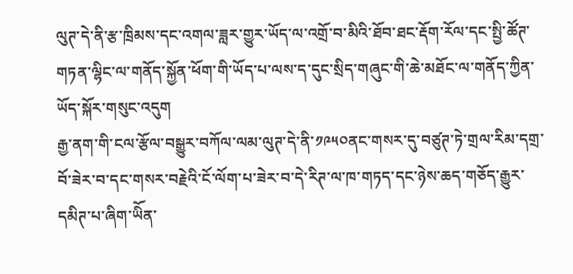ལུཊ་དེ་ནི་རྩ་ཁྲིམས་དང་འགལ་ཟླར་གྱུར་ཡོད་ལ་འགྲོ་བ་མིའི་ཐོབ་ཐང་རྡོག་རོལ་དང་སྤྱི་ཚོཊ་གཏན་ལྷིང་ལ་གནོད་སྐྱོན་ཕོག་གི་ཡོད་པ་ལས་ད་དུང་སྲིད་གཞུང་གི་ཆེ་མཐོང་ལ་གནོད་ཀྱིན་ཡོད་སྐོར་གསུང་འདུག
རྒྱ་ནག་གི་ངལ་རྩོལ་བསྒྱུར་བཀོལ་ལམ་ལུཊ་དེ་ནི་༡༩༥༠ནང་གསར་དུ་བཙུཊ་ཏེ་གྲལ་རིམ་དགྲ་བོ་ཟེར་བ་དང་གསར་བརྗེའི་ངོ་ལོག་པ་ཟེར་བ་དེ་རིཊ་ལ་ཁ་གཏད་དང་ཉེས་ཆད་གཅོད་རྒྱུར་དམིཊ་པ་ཞིག་ཡིོན་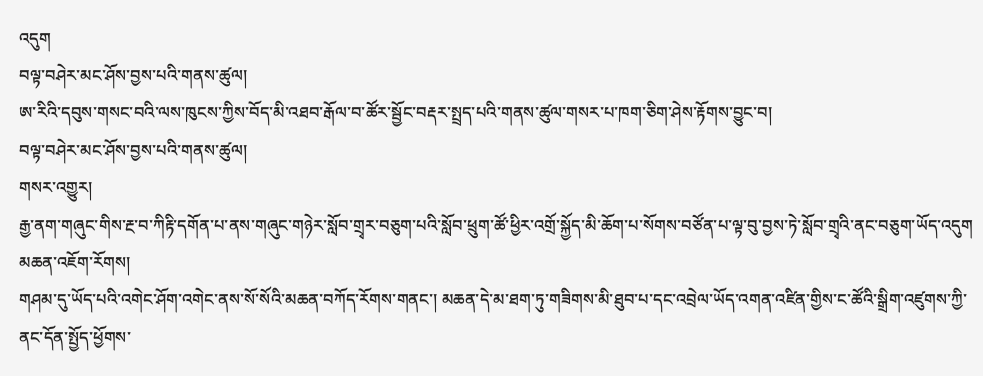འདུག
བལྟ་བཤེར་མང་ཤོས་བྱས་པའི་གནས་ཚུལ།
ཨ་རིའི་དབུས་གསང་བའི་ལས་ཁུངས་ཀྱིས་བོད་མི་འཐབ་རྒོལ་བ་ཚོར་སྦྱོང་བརྡར་སྤྲད་པའི་གནས་ཚུལ་གསར་པ་ཁག་ཅིག་ཤེས་རྟོགས་བྱུང་བ།
བལྟ་བཤེར་མང་ཤོས་བྱས་པའི་གནས་ཚུལ།
གསར་འགྱུར།
རྒྱ་ནག་གཞུང་གིས་རྔ་བ་ཀིརྟི་དགོན་པ་ནས་གཞུང་གཉེར་སློབ་གྲྭར་བཅུག་པའི་སློབ་ཕྲུག་ཚོ་ཕྱིར་འགྲོ་སྐྱོད་མི་ཆོག་པ་སོགས་བཙོན་པ་ལྟ་བུ་བྱས་ཏེ་སློབ་གྲྭའི་ནང་བཅུག་ཡོད་འདུག
མཆན་འཇོག་རོགས།
གཤམ་དུ་ཡོད་པའི་འགེང་ཤོག་འགེང་ནས་སོ་སོའི་མཆན་བཀོད་རོགས་གནང་། མཆན་དེ་མ་ཐག་ཏུ་གཟིགས་མི་ཐུབ་པ་དང་འབྲེལ་ཡོད་འགན་འཛིན་གྱིས་ང་ཚོའི་སྒྲིག་འཛུགས་ཀྱི་ནང་དོན་སྤྱོད་ཕྱོགས་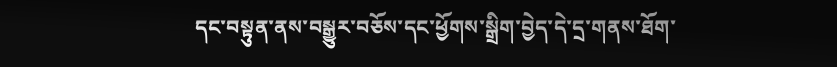དང་བསྟུན་ནས་བསྒྱུར་བཅོས་དང་ཕྱོགས་སྒྲིག་བྱེད་དེ་དྲ་གནས་ཐོག་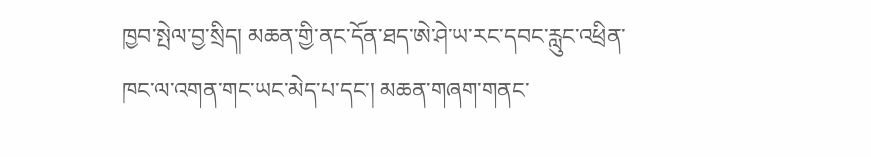ཁྱབ་སྤེལ་བྱ་སྲིད། མཆན་གྱི་ནང་དོན་ཐད་ཨེ་ཤེ་ཡ་རང་དབང་རླུང་འཕྲིན་ཁང་ལ་འགན་གང་ཡང་མེད་པ་དང་། མཆན་གཞག་གནང་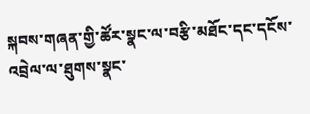སྐབས་གཞན་གྱི་ཚོར་སྣང་ལ་བརྩི་མཐོང་དང་དངོས་འབྲེལ་ལ་ཐུགས་སྣང་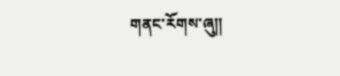གནང་རོགས་ཞུ༎